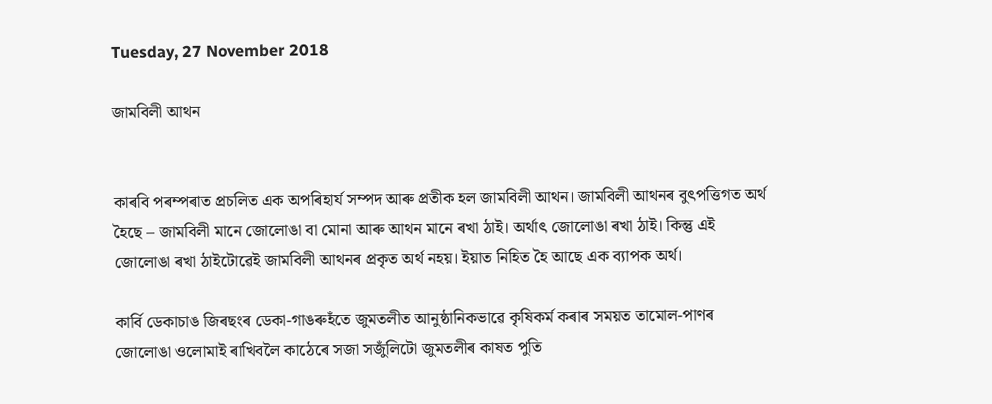Tuesday, 27 November 2018

জামবিলী আথন


কাৰবি পৰম্পৰাত প্ৰচলিত এক অপৰিহাৰ্য সম্পদ আৰু প্ৰতীক হল জামবিলী আথন। জামবিলী আথনৰ বুৎপত্তিগত অৰ্থ হৈছে – জামবিলী মানে জোলোঙা বা মোনা আৰু আথন মানে ৰখা ঠাই। অৰ্থাৎ জোলোঙা ৰখা ঠাই। কিন্তু এই জোলোঙা ৰখা ঠাইটোৱেই জামবিলী আথনৰ প্ৰকৃত অৰ্থ নহয়। ইয়াত নিহিত হৈ আছে এক ব্যাপক অৰ্থ।

কাৰ্বি ডেকাচাঙ জিৰছংৰ ডেকা-গাঙৰুহঁতে জুমতলীত আনুষ্ঠানিকভাৱে কৃষিকৰ্ম কৰাৰ সময়ত তামোল-পাণৰ জোলোঙা ওলোমাই ৰাখিবলৈ কাঠেৰে সজা সজুঁলিটো জুমতলীৰ কাষত পুতি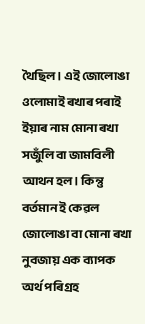থৈছিল। এই জোলোঙা ওলোমাই ৰখাৰ পৰাই ইয়াৰ নাম মোনা ৰখা সজুঁলি বা জামবিলী আথন হল। কিন্তু বৰ্তমান ই কেৱল জোলোঙা বা মোনা ৰখা নুবজায় এক ব্যাপক অৰ্থ পৰিগ্ৰহ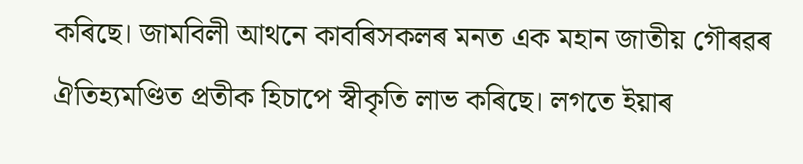কৰিছে। জামবিলী আথনে কাবৰিসকলৰ মনত এক মহান জাতীয় গৌৰৱৰ ঐতিহ্যমণ্ডিত প্ৰতীক হিচাপে স্বীকৃতি লাভ কৰিছে। লগতে ইয়াৰ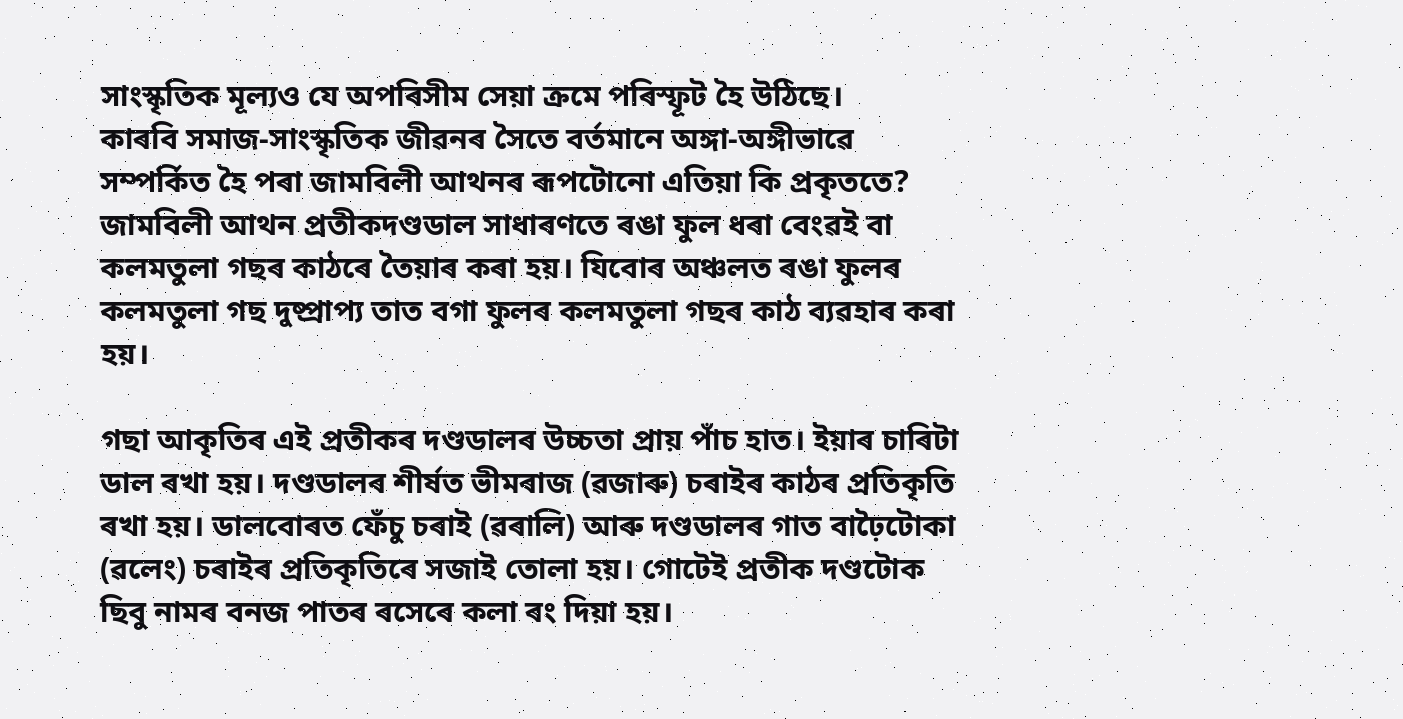সাংস্কৃতিক মূল্যও যে অপৰিসীম সেয়া ক্ৰমে পৰিস্ফূট হৈ উঠিছে।
কাৰবি সমাজ-সাংস্কৃতিক জীৱনৰ সৈতে বৰ্তমানে অঙ্গা-অঙ্গীভাৱে সম্পৰ্কিত হৈ পৰা জামবিলী আথনৰ ৰূপটোনো এতিয়া কি প্ৰকৃততে? জামবিলী আথন প্ৰতীকদণ্ডডাল সাধাৰণতে ৰঙা ফুল ধৰা বেংৱই বা কলমতুলা গছৰ কাঠৰে তৈয়াৰ কৰা হয়। যিবোৰ অঞ্চলত ৰঙা ফুলৰ কলমতুলা গছ দুষ্প্ৰাপ্য তাত বগা ফুলৰ কলমতুলা গছৰ কাঠ ব্যৱহাৰ কৰা হয়।

গছা আকৃতিৰ এই প্ৰতীকৰ দণ্ডডালৰ উচ্চতা প্ৰায় পাঁচ হাত। ইয়াৰ চাৰিটা ডাল ৰখা হয়। দণ্ডডালৰ শীৰ্ষত ভীমৰাজ (ৱজাৰু) চৰাইৰ কাঠৰ প্ৰতিকৃতি ৰখা হয়। ডালবোৰত ফেঁচু চৰাই (ৱৰালি) আৰু দণ্ডডালৰ গাত বাঢ়ৈটোকা (ৱলেং) চৰাইৰ প্ৰতিকৃতিৰে সজাই তোলা হয়। গোটেই প্ৰতীক দণ্ডটোক ছিবু নামৰ বনজ পাতৰ ৰসেৰে কলা ৰং দিয়া হয়।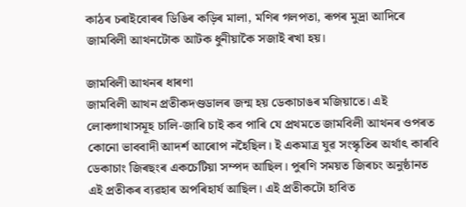কাঠৰ চৰাইবোৰৰ ডিঙিৰ কড়িৰ মালা, মণিৰ গলপতা, ৰূপৰ মুদ্ৰা আদিৰে জামবিলী আথনটোক আটক ধুনীয়াকৈ সজাই ৰখা হয়।

জামবিলী আথনৰ ধাৰণা
জামবিলী আথন প্ৰতীকদণ্ডডালৰ জন্ম হয় ডেকাচাঙৰ মজিয়াতে। এই লোকগাথাসমূহ চালি-জাৰি চাই কব পাৰি যে প্ৰথমতে জামবিলী আথনৰ ওপৰত কোনো ভাববাদী আদৰ্শ আৰোপ নহৈছিল। ই একমাত্ৰ যুৱ সংস্কৃতিৰ অৰ্থাৎ কাৰবি ডেকাচাং জিৰছংৰ একচেটিয়া সম্পদ আছিল। পুৰণি সময়ত জিৰচং অনুষ্ঠানত এই প্ৰতীকৰ ব্যৱহাৰ অপৰিহাৰ্য আছিল। এই প্ৰতীকটো হাবিত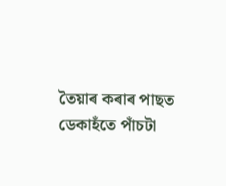তৈয়াৰ কৰাৰ পাছত ডেকাহঁতে পাঁচটা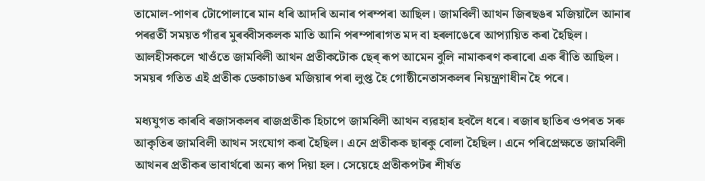তামোল-পাণৰ টোপোলাৰে মান ধৰি আদৰি অনাৰ পৰম্পৰা আছিল। জামবিলী আথন জিৰছঙৰ মজিয়ালৈ আনাৰ পৰৱৰ্তী সময়ত গাঁৱৰ মুৰব্বীসকলক মাতি আনি পৰম্পাৰাগত মদ বা হৰলাঙেৰে আপ্যায়িত কৰা হৈছিল। আলহীসকলে খাওঁতে জামবিলী আথন প্ৰতীকটোক ছেৰ্ ৰূপ আমেন বুলি নামাকৰণ কৰাৰো এক ৰীতি আছিল। সময়ৰ গতিত এই প্ৰতীক ডেকাচাঙৰ মজিয়াৰ পৰা লুপ্ত হৈ গোষ্ঠীনেতাসকলৰ নিয়ন্ত্ৰণাধীন হৈ পৰে।

মধ্যযুগত কাৰবি ৰজাসকলৰ ৰাজপ্ৰতীক হিচাপে জামবিলী আথন ব্যৱহাৰ হবলৈ ধৰে। ৰজাৰ ছাতিৰ ওপৰত সৰু আকৃতিৰ জামবিলী আথন সংযোগ কৰা হৈছিল। এনে প্ৰতীকক ছাৰকু বোলা হৈছিল। এনে পৰিপ্ৰেক্ষতে জামবিলী আথনৰ প্ৰতীকৰ ভাবাৰ্থৰো অন্য ৰূপ দিয়া হল। সেয়েহে প্ৰতীকপটৰ শীৰ্ষত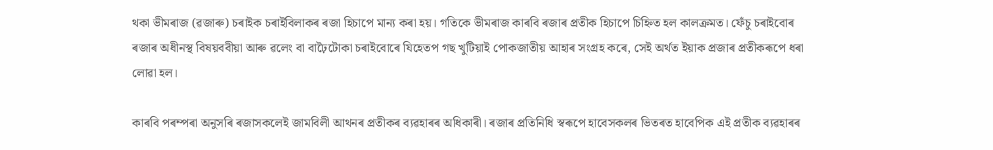থকা ভীমৰাজ (ৱজাৰু) চৰাইক চৰাইবিলাকৰ ৰজা হিচাপে মান্য কৰা হয়। গতিকে ভীমৰাজ কাৰবি ৰজাৰ প্ৰতীক হিচাপে চিহ্নিত হল কালক্ৰমত। ফেঁচু চৰাইবোৰ ৰজাৰ অধীনস্থ বিষয়ববীয়া আৰু ৱলেং বা বাঢ়ৈটোকা চৰাইবোৰে যিহেতপ গছ খুটিয়াই পোকজাতীয় আহাৰ সংগ্ৰহ কৰে, সেই অৰ্থত ইয়াক প্ৰজাৰ প্ৰতীকৰূপে ধৰা লোৱা হল।

কাৰবি পৰম্পৰা অনুসৰি ৰজাসকলেই জামবিলী আথনৰ প্ৰতীকৰ ব্যৱহাৰৰ অধিকাৰী। ৰজাৰ প্ৰতিনিধি স্বৰূপে হাবেসকলৰ ভিতৰত হাবেপিক এই প্ৰতীক ব্যৱহাৰৰ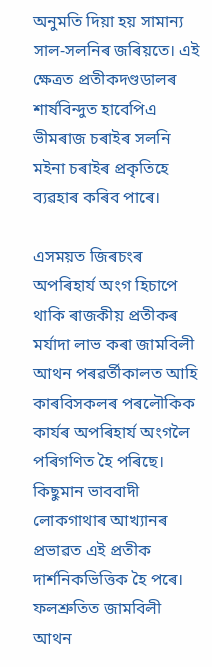অনুমতি দিয়া হয় সামান্য সাল-সলনিৰ জৰিয়তে। এই ক্ষেত্ৰত প্ৰতীকদণ্ডডালৰ শাৰ্ষবিন্দুত হাবেপিএ ভীমৰাজ চৰাইৰ সলনি মইনা চৰাইৰ প্ৰকৃতিহে ব্যৱহাৰ কৰিব পাৰে।

এসময়ত জিৰচংৰ অপৰিহাৰ্য অংগ হিচাপে থাকি ৰাজকীয় প্ৰতীকৰ মৰ্যাদা লাভ কৰা জামবিলী আথন পৰৱৰ্তীকালত আহি কাৰবিসকলৰ পৰলৌকিক কাৰ্যৰ অপৰিহাৰ্য অংগলৈ পৰিগণিত হৈ পৰিছে। কিছুমান ভাববাদী লোকগাথাৰ আখ্যানৰ প্ৰভাৱত এই প্ৰতীক দাৰ্শনিকভিত্তিক হৈ পৰে। ফলশ্ৰুতিত জামবিলী আথন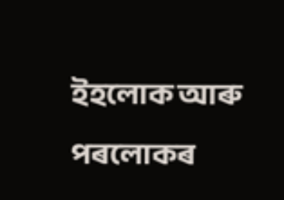ইহলোক আৰু পৰলোকৰ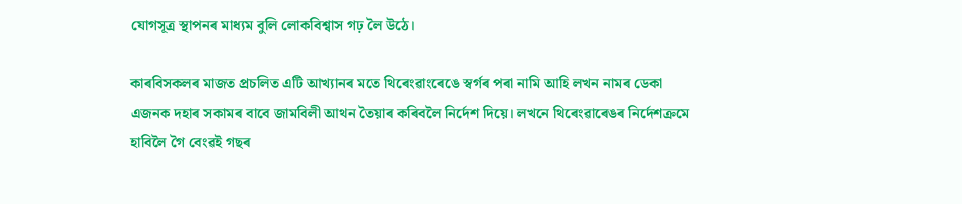যোগসূত্ৰ স্থাপনৰ মাধ্যম বুলি লোকবিশ্বাস গঢ় লৈ উঠে।

কাৰবিসকলৰ মাজত প্ৰচলিত এটি আখ্যানৰ মতে থিৰেংৱাংৰেঙে স্বৰ্গৰ পৰা নামি আহি লখন নামৰ ডেকা এজনক দহাৰ সকামৰ বাবে জামবিলী আথন তৈয়াৰ কৰিবলৈ নিৰ্দেশ দিয়ে। লখনে থিৰেংৱাৰেঙৰ নিৰ্দেশক্ৰমে হাবিলৈ গৈ বেংৱই গছৰ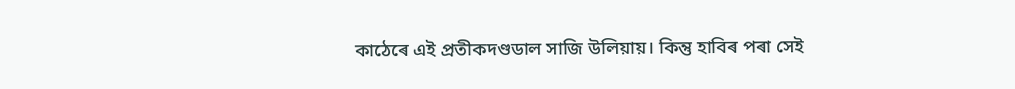কাঠেৰে এই প্ৰতীকদণ্ডডাল সাজি উলিয়ায়। কিন্তু হাবিৰ পৰা সেই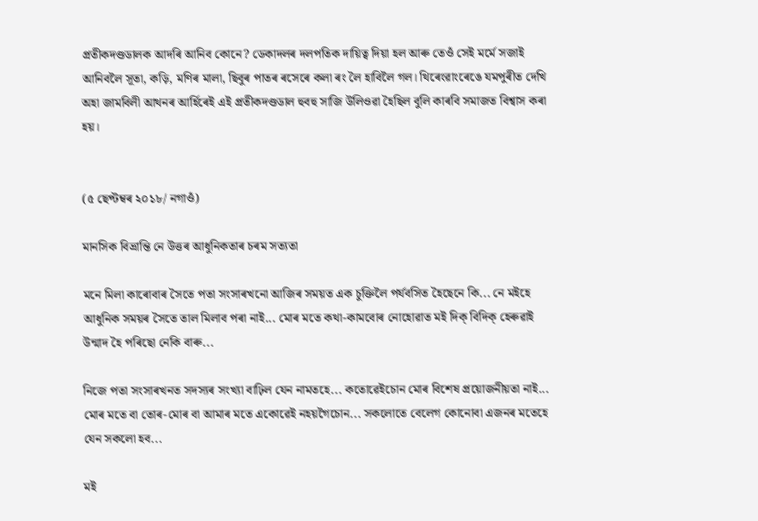প্ৰতীকদণ্ডডালক আদৰি আনিব কোনে? ডেকাদলৰ দলপতিক দায়িত্ব দিয়া হল আৰু তেওঁ সেই মৰ্মে সজাই আনিবলৈ সূতা, কড়ি, মণিৰ মালা, ছিবুৰ পাতৰ ৰসেৰে কলা ৰং লৈ হাবিলৈ গল। থিৰেংৱাংৰেঙে যমপুৰীত দেখি অহা জামবিলী আথনৰ আৰ্হিৰেই এই প্ৰতীকদণ্ডডাল হুবহু সাজি উলিওৱা হৈছিল বুলি কাৰবি সমাজত বিশ্বাস কৰা হয়।


(৫ ছেপ্টম্বৰ ২০১৮/ নগাওঁ)

মানসিক বিভ্ৰান্তি নে উত্তৰ আধুনিকতাৰ চৰম সত্যতা

মনে মিলা কাৰোবাৰ সৈতে পতা সংসাৰখনো আজিৰ সময়ত এক চুক্তিলৈ পৰ্যবসিত হৈছেনে কি... নে মইহে আধুনিক সময়ৰ সৈতে তাল মিলাব পৰা নাই... মোৰ মতে কথা-কামবোৰ নোহোৱাত মই দিক্ বিদিক্ হেৰুৱাই উন্মাদ হৈ পৰিছো নেকি বাৰু...

নিজে পতা সংসাৰখনত সদস্যৰ সংখ্যা বাঢ়িল যেন নামতহে... কতোৱেইচোন মোৰ বিশেষ প্ৰয়োজনীয়তা নাই... মোৰ মতে বা তোৰ-মোৰ বা আমাৰ মতে একোৱেই নহয়গৈচোন... সকলোতে বেলেগ কোনোবা এজনৰ মতেহে যেন সকলো হব...

মই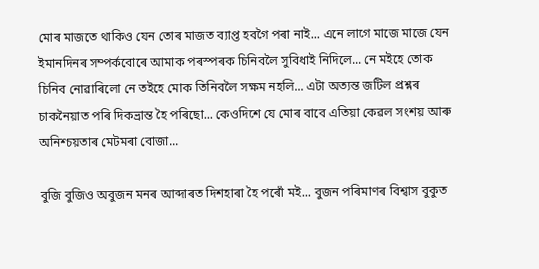মোৰ মাজতে থাকিও যেন তোৰ মাজত ব্যাপ্ত হবগৈ পৰা নাই... এনে লাগে মাজে মাজে যেন ইমানদিনৰ সম্পৰ্কবোৰে আমাক পৰস্পৰক চিনিবলৈ সুবিধাই নিদিলে... নে মইহে তোক চিনিব নোৱাৰিলো নে তইহে মোক তিনিবলৈ সক্ষম নহলি... এটা অত্যন্ত জটিল প্ৰশ্নৰ চাকনৈয়াত পৰি দিকভ্ৰান্ত হৈ পৰিছো... কেওদিশে যে মোৰ বাবে এতিয়া কেৱল সংশয় আৰু অনিশ্চয়তাৰ মেটমৰা বোজা...

বুজি বুজিও অবুজন মনৰ আব্দাৰত দিশহাৰা হৈ পৰোঁ মই... বুজন পৰিমাণৰ বিশ্বাস বুকুত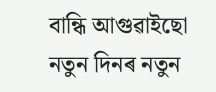বান্ধি আগুৱাইছো নতুন দিনৰ নতুন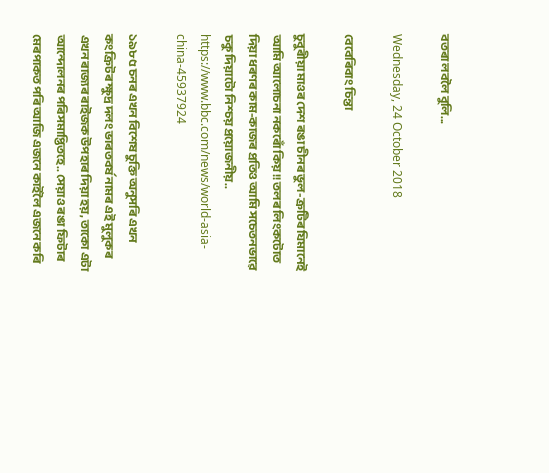বতৰা লবলৈ বুলি...

Wednesday, 24 October 2018

বেবেৰিবাং চিন্তা

চুবুৰীয়া মাওৰ দেশ ৰঙা চীনৰ ভুল-ক্ৰটিৰ যিমানেই আমি আলোচনা নকৰোঁ কিয়!! তলৰ লিংকটোত দিয়া ধৰণৰ কাম-কাজৰ প্ৰতিও আমি সচেতনভাৱে চকু দিয়াটো নিশ্চয় প্ৰয়োজনীয়..
https://www.bbc.com/news/world-asia-china-45937924

১৯৮৫ চনৰ এখন বিশেষ চুক্তি অনুসৰি এখন কংক্ৰিটৰ ক্ষুদ্ৰ দলং ভাৰতবৰ্ষ নামৰ এই মুলুকৰ এখন ৰাজ্যৰ ৰাইজক উপহাৰ দিয়া হয়, তাকো এটা আন্দোলনৰ পৰিসমাপ্তিতহে.. সেয়াও ৰঙা ফিটাৰ মেৰপাকত পৰি আজি এজনে কাইলৈ এজনে কৰি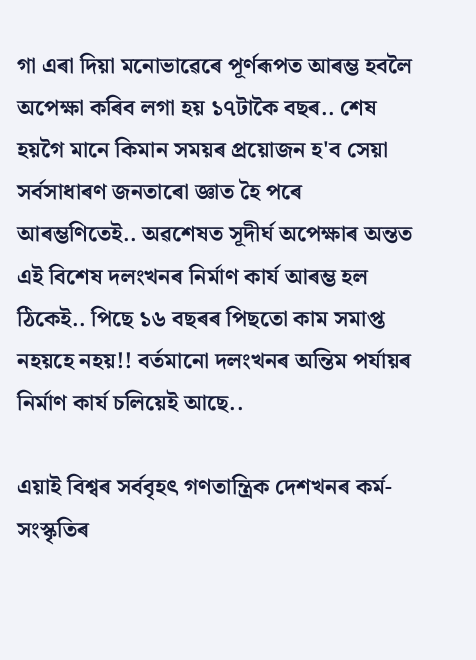গা এৰা দিয়া মনোভাৱেৰে পূৰ্ণৰূপত আৰম্ভ হবলৈ অপেক্ষা কৰিব লগা হয় ১৭টাকৈ বছৰ.. শেষ হয়গৈ মানে কিমান সময়ৰ প্ৰয়োজন হ'ব সেয়া সৰ্বসাধাৰণ জনতাৰো জ্ঞাত হৈ পৰে আৰম্ভণিতেই.. অৱশেষত সূদীৰ্ঘ অপেক্ষাৰ অন্তত এই বিশেষ দলংখনৰ নিৰ্মাণ কাৰ্য আৰম্ভ হল ঠিকেই.. পিছে ১৬ বছৰৰ পিছতো কাম সমাপ্ত নহয়হে নহয়!! বৰ্তমানো দলংখনৰ অন্তিম পৰ্যায়ৰ নিৰ্মাণ কাৰ্য চলিয়েই আছে..

এয়াই বিশ্বৰ সৰ্ববৃহৎ গণতান্ত্ৰিক দেশখনৰ কৰ্ম-সংস্কৃতিৰ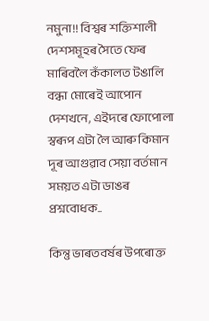নমুনা!! বিশ্বৰ শক্তিশালী দেশসমূহৰ সৈতে ফেৰ মাৰিবলৈ কঁকালত টঙালি বন্ধা মোৰেই আপোন দেশখনে, এইদৰে ফোপোলা স্বৰূপ এটা লৈ আৰু কিমান দূৰ আগুৱাব সেয়া বৰ্তমান সময়ত এটা ডাঙৰ প্ৰশ্নবোধক..

কিন্তু ভাৰতবৰ্ষৰ উপৰোক্ত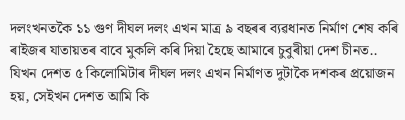দলংখনতকৈ ১১ গুণ দীঘল দলং এখন মাত্ৰ ৯ বছৰৰ ব্যৱধানত নিৰ্মাণ শেষ কৰি ৰাইজৰ যাতায়তৰ বাবে মুকলি কৰি দিয়া হৈছে আমাৰে চুবুৰীয়া দেশ চীনত.. যিখন দেশত ৫ কিলোমিটাৰ দীঘল দলং এখন নিৰ্মাণত দুটাকৈ দশকৰ প্ৰয়োজন হয়, সেইখন দেশত আমি কি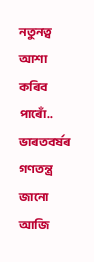নতুনত্ব আশা কৰিব পাৰোঁ.. ভাৰতবৰ্ষৰ গণতন্ত্ৰ জানো আজি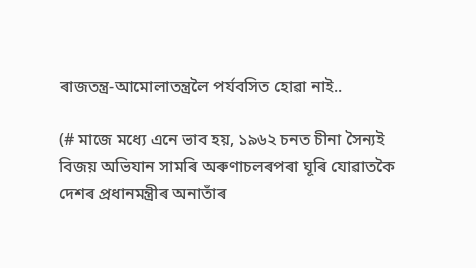ৰাজতন্ত্ৰ-আমোলাতন্ত্ৰলৈ পৰ্যবসিত হোৱা নাই..

(# মাজে মধ্যে এনে ভাব হয়, ১৯৬২ চনত চীনা সৈন্যই বিজয় অভিযান সামৰি অৰুণাচলৰপৰা ঘূৰি যোৱাতকৈ দেশৰ প্ৰধানমন্ত্ৰীৰ অনাতাঁৰ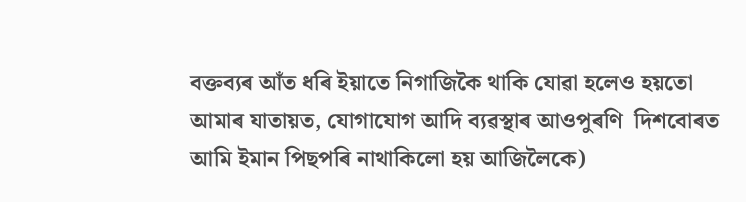বক্তব্যৰ আঁত ধৰি ইয়াতে নিগাজিকৈ থাকি যোৱা হলেও হয়তো আমাৰ যাতায়ত, যোগাযোগ আদি ব্যৱস্থাৰ আওপুৰণি  দিশবোৰত আমি ইমান পিছপৰি নাথাকিলো হয় আজিলৈকে)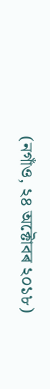(নগাঁও, ২৪ অক্টোবৰ ২০১৮)